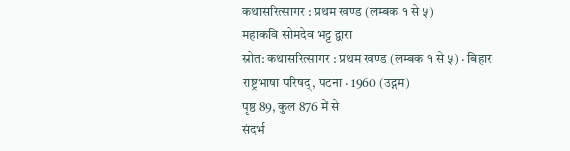कथासरित्सागर : प्रथम खण्ड (लम्बक १ से ५)
महाकवि सोमदेव भट्ट द्वारा
स्रोत: कथासरित्सागर : प्रथम खण्ड (लम्बक १ से ५) · बिहार राष्ट्रभाषा परिषद्, पटना · 1960 (उद्गम)
पृष्ठ 89, कुल 876 में से
संदर्भ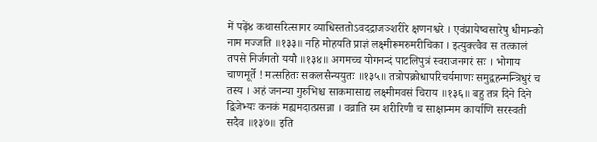में पढ़ें४ कथासरित्सागर व्याधिस्ततोऽवदद्राजञ्शरीरे क्षणनश्वरे । एवंप्रायेष्वसारेषु धीमान्को नाम मज्जति ॥१३३॥ नहि मोहयति प्राज्ञं लक्ष्मीरूमरुमरीचिका । इत्युक्त्वैव स तत्कालं तपसे निर्जगतो ययौ ॥१३४॥ अगमच्च योगनन्दं पाटलिपुत्रं स्वराजनगरं सः । भोगाय चाणमूर्ते ! मत्सहितः सकलसैन्ययुतः ॥१३५॥ तत्रोपक्रोधापरिचर्यमाणः समुद्वहन्मन्त्रिधुरं च तस्य । अहं जनन्या गुरुभिश्च साकमासाद्य लक्ष्मीमवसं चिराय ॥१३६॥ बहु तत्र दिने दिने द्विजेभ्यः कनकं मह्यमदात्प्रसन्ना । वव्राति स्म शरीरिणी च साक्षान्मम कार्याणि सरस्वती सदैव ॥१३७॥ इति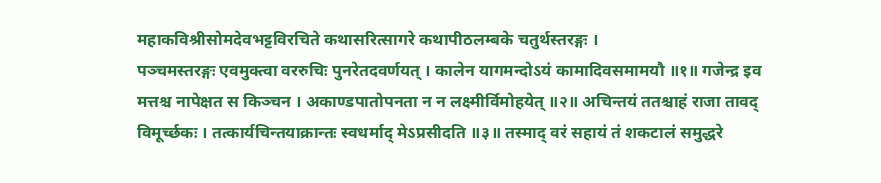महाकविश्रीसोमदेवभट्टविरचिते कथासरित्सागरे कथापीठलम्बके चतुर्थस्तरङ्गः ।
पञ्चमस्तरङ्गः एवमुक्त्वा वररुचिः पुनरेतदवर्णयत् । कालेन यागमन्दोऽयं कामादिवसमामयौ ॥१॥ गजेन्द्र इव मत्तश्च नापेक्षत स किञ्चन । अकाण्डपातोपनता न न लक्ष्मीर्विमोहयेत् ॥२॥ अचिन्तयं ततश्चाहं राजा तावद् विमूर्च्छकः । तत्कार्यचिन्तयाक्रान्तः स्वधर्माद् मेऽप्रसीदति ॥३॥ तस्माद् वरं सहायं तं शकटालं समुद्धरे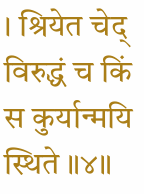। श्रियेत चेद् विरुद्धं च किं स कुर्यान्मयि स्थिते ॥४॥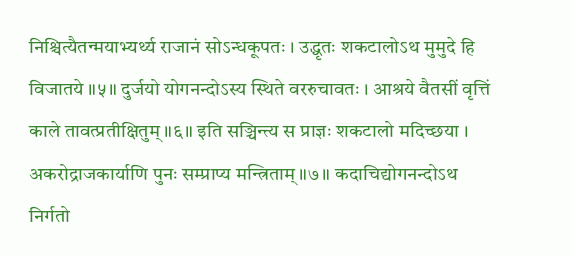निश्चित्यैतन्मयाभ्यर्थ्य राजानं सोऽन्धकूपतः । उद्धृतः शकटालोऽथ मुमुदे हि विजातये ॥५॥ दुर्जयो योगनन्दोऽस्य स्थिते वररुचावतः । आश्रये वैतसीं वृत्तिं काले तावत्प्रतीक्षितुम् ॥६॥ इति सञ्चिन्त्य स प्राज्ञः शकटालो मदिच्छया । अकरोद्राजकार्याणि पुनः सम्प्राप्य मन्त्रिताम् ॥७॥ कदाचिद्योगनन्दोऽथ निर्गतो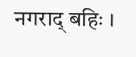नगराद् बहिः ।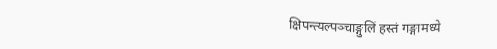क्षिपन्त्यल्पञ्चाङ्गुलिं हस्तं गङ्गामध्ये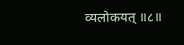व्यलोकयत् ॥८॥